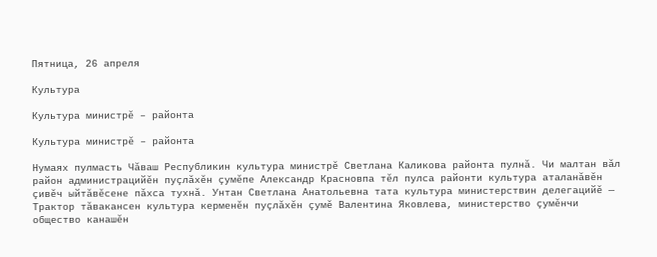Пятница, 26 апреля

Культура

Культура министрĕ – районта

Культура министрĕ – районта

Нумаях пулмасть Чăваш Республикин культура министрĕ Светлана Каликова районта пулнă. Чи малтан вăл район администрацийĕн пуçлăхĕн çумĕпе Александр Красновпа тĕл пулса районти культура аталанăвĕн çивĕч ыйтăвĕсене пăхса тухнă. Унтан Светлана Анатольевна тата культура министерствин делегацийĕ — Трактор тăвакансен культура керменĕн пуçлăхĕн çумĕ Валентина Яковлева, министерство çумĕнчи общество канашĕн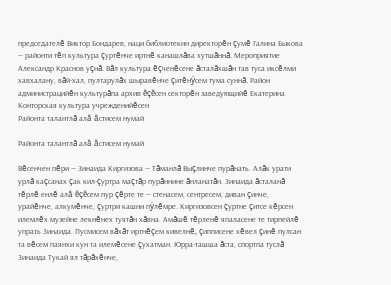председателĕ Виктор Бондарев, наци библиотекин директорĕн çумĕ Галина Быкова — районти тĕп культура çуртĕнче иртнĕ канашлăва хутшăннă. Мероприятие Александр Краснов уçнă. Вăл культура ĕçченĕсене ăсталăхшăн тав туса иксĕлми хавхалану, вăй-хал, пултарулăх шыравĕнче çитĕнÿсем тума суннă. Район администрацийĕн культурăпа архив ĕçĕсен секторĕн заведующийĕ Екатерина Конторская культура учрежденийĕсен
Районта талантлă алă ăстисем нумай

Районта талантлă алă ăстисем нумай

Вĕсенчен пĕри — Зинаида Киргизова — Тăманлă Выçлинче пурăнать. Алăк урати урлă каçсанах çак кил-çуртра маçтăр пурăннине ăнланатăн. Зинаида ăсталанă тĕрлĕ енлĕ алă ĕçĕсем пур çĕрте те — стенасем, сентресем, диван çинче, урайĕнче, алкумĕнче, çуртри кашни пÿлĕмре. Киргизовсен çуртне çитсе кĕрсен илемлĕх музейне лекнĕнех туятăн хăвна. Амăшĕ тĕрленĕ япаласене те тирпейлĕ упрать Зинаида. Пусмисем вăхăт иртнĕçем кивелнĕ, çипписене хĕвел çинĕ пулсан та вĕсем паянхи кун та илемĕсене çухатман. Юрра-ташша ăста, спортпа туслă Зинаида Тукай ял тăрăхĕнче,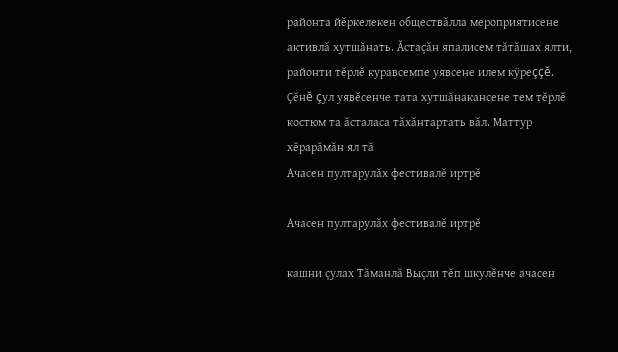районта йĕркелекен обществăлла мероприятисене активлă хутшăнать. Ăстаçăн япалисем тăтăшах ялти, районти тĕрлĕ куравсемпе уявсене илем кÿреççĕ. Çĕнĕ çул уявĕсенче тата хутшăнакансене тем тĕрлĕ костюм та ăсталаса тăхăнтартать вăл. Маттур хĕрарăмăн ял тă
Ачасен пултарулăх фестивалĕ иртрĕ

Ачасен пултарулăх фестивалĕ иртрĕ

кашни çулах Тăманлă Выçли тĕп шкулĕнче ачасен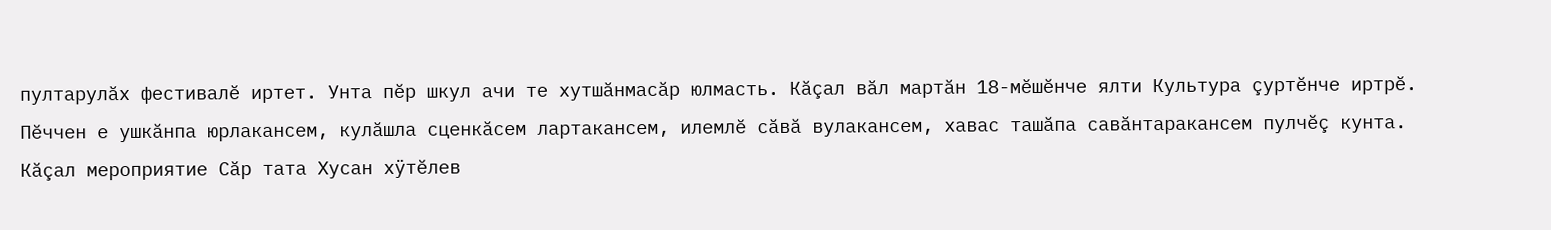пултарулăх фестивалĕ иртет. Унта пĕр шкул ачи те хутшăнмасăр юлмасть. Кăçал вăл мартăн 18-мĕшĕнче ялти Культура çуртĕнче иртрĕ. Пĕччен е ушкăнпа юрлакансем, кулăшла сценкăсем лартакансем, илемлĕ сăвă вулакансем, хавас ташăпа савăнтаракансем пулчĕç кунта. Кăçал мероприятие Сăр тата Хусан хÿтĕлев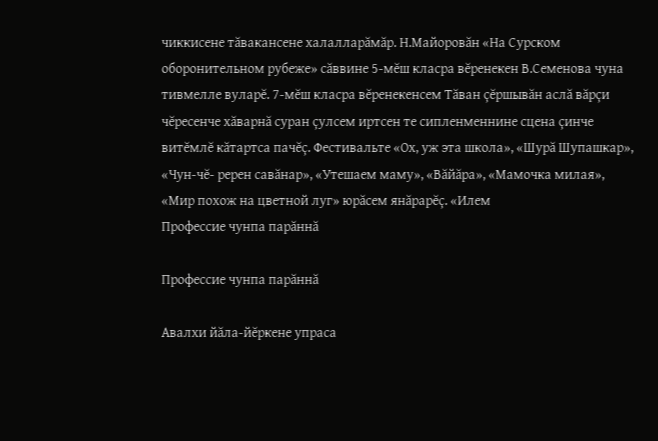чиккисене тăвакансене халалларăмăр. Н.Майоровăн «На Сурском оборонительном рубеже» сăввине 5-мĕш класра вĕренекен В.Семенова чуна тивмелле вуларĕ. 7-мĕш класра вĕренекенсем Тăван çĕршывăн аслă вăрçи чĕресенче хăварнă суран çулсем иртсен те сипленменнине сцена çинче витĕмлĕ кăтартса пачĕç. Фестивальте «Ох, уж эта школа», «Шурă Шупашкар», «Чун-чĕ- ререн савăнар», «Утешаем маму», «Вăйăра», «Мамочка милая», «Мир похож на цветной луг» юрăсем янăрарĕç. «Илем
Профессие чунпа парăннă

Профессие чунпа парăннă

Авалхи йăла-йĕркене упраса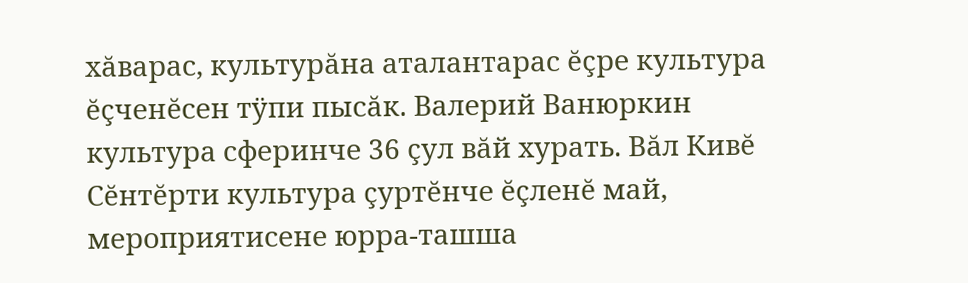хăварас, культурăна аталантарас ĕçре культура ĕçченĕсен тÿпи пысăк. Валерий Ванюркин культура сферинче 36 çул вăй хурать. Вăл Кивĕ Сĕнтĕрти культура çуртĕнче ĕçленĕ май, мероприятисене юрра-ташша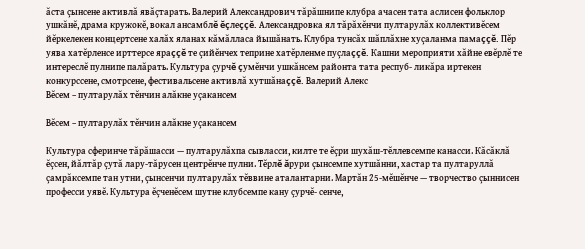ăста çынсене активлă явăçтарать. Валерий Александрович тăрăшнипе клубра ачасен тата аслисен фольклор ушкăнĕ, драма кружокĕ, вокал ансамблĕ ĕçлеççĕ. Александровка ял тăрăхĕнчи пултарулăх коллективĕсем йĕркелекен концертсене халăх яланах кăмăлласа йышăнать. Клубра тунсăх шăплăхне хуçаланма памаççĕ. Пĕр уява хатĕрленсе ирттерсе яраççĕ те çийĕнчех теприне хатĕрленме пуçлаççĕ. Кашни мероприяти хăйне евĕрлĕ те интереслĕ пулнипе палăрать. Культура çурчĕ çумĕнчи ушкăнсем районта тата респуб- ликăра иртекен конкурссене, смотрсене, фестивальсене активлă хутшăнаççĕ. Валерий Алекс
Вĕсем – пултарулăх тĕнчин алăкне уçакансем

Вĕсем – пултарулăх тĕнчин алăкне уçакансем

Культура сферинче тăрăшасси — пултарулăхпа сывласси, килте те ĕçри шухăш-тĕллевсемпе канасси. Кăсăклă ĕçсен, йăлтăр çутă лару-тăрусен центрĕнче пулни. Тĕрлĕ ăрури çынсемпе хутшăнни, хастар та пултаруллă çамрăксемпе тан утни, çынсенчи пултарулăх тĕввине аталантарни. Мартăн 25-мĕшĕнче — творчество çыннисен професси уявĕ. Культура ĕçченĕсем шутне клубсемпе кану çурчĕ- сенче,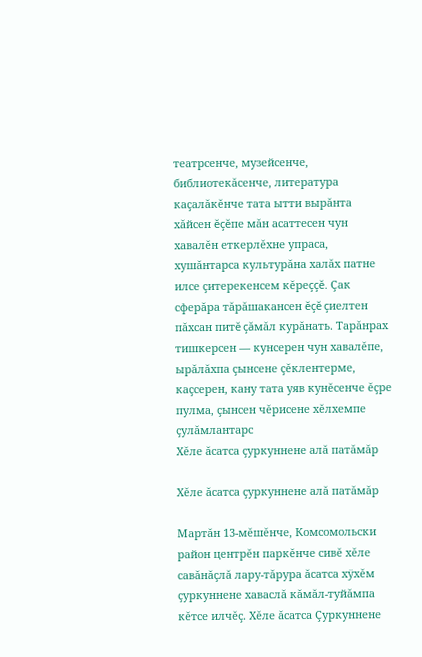театрсенче, музейсенче, библиотекăсенче, литература каçалăкĕнче тата ытти вырăнта хăйсен ĕçĕпе мăн асаттесен чун хавалĕн еткерлĕхне упраса, хушăнтарса культурăна халăх патне илсе çитерекенсем кĕреççĕ. Çак сферăра тăрăшакансен ĕçĕ çиелтен пăхсан питĕ çăмăл курăнать. Тарăнрах тишкерсен — кунсерен чун хавалĕпе, ырăлăхпа çынсене çĕклентерме, каçсерен, кану тата уяв кунĕсенче ĕçре пулма, çынсен чĕрисене хĕлхемпе çулăмлантарс
Хĕле ăсатса çуркуннене алă патăмăр

Хĕле ăсатса çуркуннене алă патăмăр

Мартăн 13-мĕшĕнче, Комсомольски район центрĕн паркĕнче сивĕ хĕле савăнăçлă лару-тăрура ăсатса хÿхĕм çуркуннене хаваслă кăмăл-туйăмпа кĕтсе илчĕç. Хĕле ăсатса Çуркуннене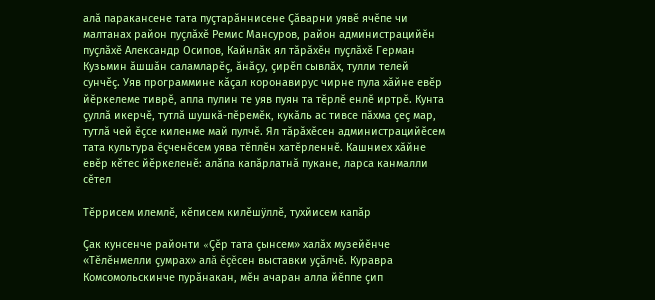алă паракансене тата пуçтарăннисене Çăварни уявĕ ячĕпе чи малтанах район пуçлăхĕ Ремис Мансуров, район администрацийĕн пуçлăхĕ Александр Осипов, Кайнлăк ял тăрăхĕн пуçлăхĕ Герман Кузьмин ăшшăн саламларĕç, ăнăçу, çирĕп сывлăх, тулли телей сунчĕç. Уяв программине кăçал коронавирус чирне пула хăйне евĕр йĕркелеме тиврĕ, апла пулин те уяв пуян та тĕрлĕ енлĕ иртрĕ. Кунта çуллă икерчĕ, тутлă шушкă-пĕремĕк, кукăль ас тивсе пăхма çеç мар, тутлă чей ĕçсе киленме май пулчĕ. Ял тăрăхĕсен администрацийĕсем тата культура ĕçченĕсем уява тĕплĕн хатĕрленнĕ. Кашниех хăйне евĕр кĕтес йĕркеленĕ: алăпа капăрлатнă пукане, ларса канмалли сĕтел

Тĕррисем илемлĕ, кĕписем килĕшÿллĕ, тухйисем капăр

Çак кунсенче районти «Çĕр тата çынсем» халăх музейĕнче «Тĕлĕнмелли çумрах» алă ĕçĕсен выставки уçăлчĕ. Куравра Комсомольскинче пурăнакан, мĕн ачаран алла йĕппе çип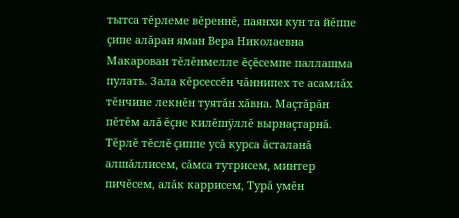тытса тĕрлеме вĕреннĕ, паянхи кун та йĕппе çипе алăран яман Вера Николаевна Макарован тĕлĕнмелле ĕçĕсемпе паллашма пулать. Зала кĕрсессĕн чăннипех те асамлăх тĕнчине лекнĕн туятăн хăвна. Маçтăрăн пĕтĕм алă ĕçне килĕшÿллĕ вырнаçтарнă. Тĕрлĕ тĕслĕ çиппе усă курса ăсталанă алшăллисем, сăмса тутрисем, минтер пичĕсем, алăк каррисем, Турă умĕн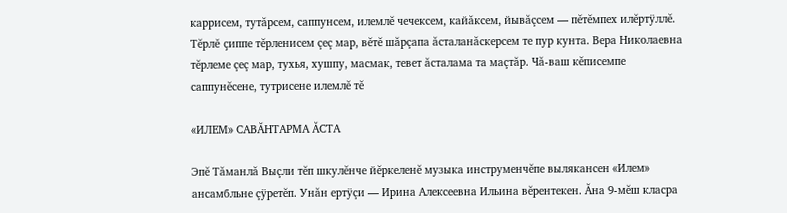каррисем, тутăрсем, саппунсем, илемлĕ чечексем, кайăксем, йывăçсем — пĕтĕмпех илĕртÿллĕ. Тĕрлĕ çиппе тĕрленисем çеç мар, вĕтĕ шăрçапа ăсталанăскерсем те пур кунта. Вера Николаевна тĕрлеме çеç мар, тухья, хушпу, масмак, тевет ăсталама та маçтăр. Чă-ваш кĕписемпе саппунĕсене, тутрисене илемлĕ тĕ

«ИЛЕМ» САВĂНТАРМА ĂСТА

Эпĕ Тăманлă Выçли тĕп шкулĕнче йĕркеленĕ музыка инструменчĕпе вылякансен «Илем» ансамбльне çÿретĕп. Унăн ертÿçи — Ирина Алексеевна Ильина вĕрентекен. Ăна 9-мĕш класра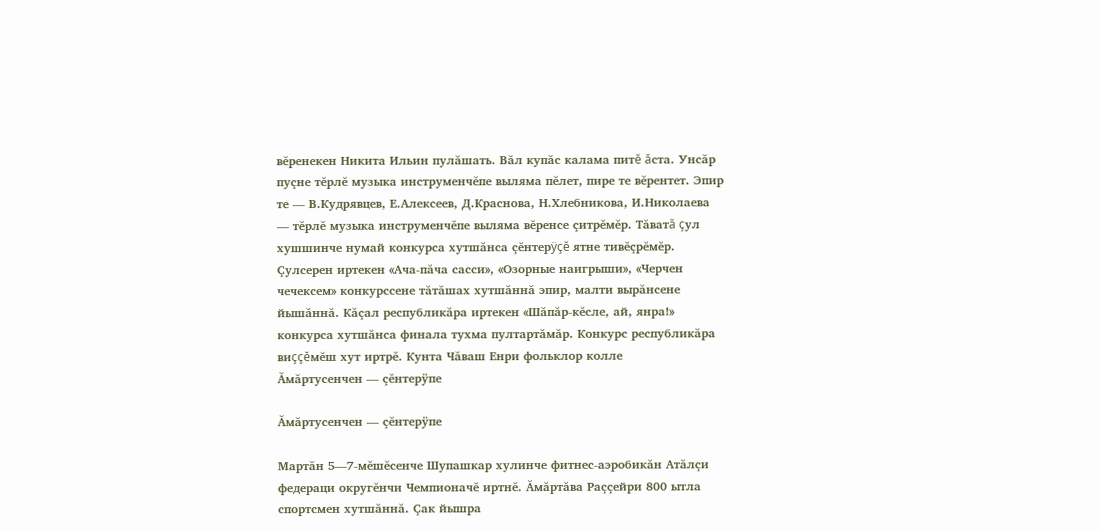вĕренекен Никита Ильин пулăшать. Вăл купăс калама питĕ ăста. Унсăр пуçне тĕрлĕ музыка инструменчĕпе выляма пĕлет, пире те вĕрентет. Эпир те — В.Кудрявцев, Е.Алексеев, Д.Краснова, Н.Хлебникова, И.Николаева — тĕрлĕ музыка инструменчĕпе выляма вĕренсе çитрĕмĕр. Тăватă çул хушшинче нумай конкурса хутшăнса çĕнтерÿçĕ ятне тивĕçрĕмĕр. Çулсерен иртекен «Ача-пăча сасси», «Озорные наигрыши», «Черчен чечексем» конкурссене тăтăшах хутшăннă эпир, малти вырăнсене йышăннă. Кăçал республикăра иртекен «Шăпăр-кĕсле, ай, янра!» конкурса хутшăнса финала тухма пултартăмăр. Конкурс республикăра виççĕмĕш хут иртрĕ. Кунта Чăваш Енри фольклор колле
Ăмăртусенчен — çĕнтерÿпе

Ăмăртусенчен — çĕнтерÿпе

Мартăн 5—7-мĕшĕсенче Шупашкар хулинче фитнес-аэробикăн Атăлçи федераци округĕнчи Чемпионачĕ иртнĕ. Ăмăртăва Раççейри 800 ытла спортсмен хутшăннă. Çак йышра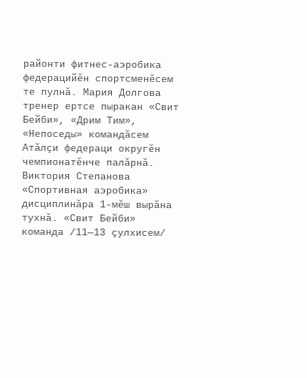районти фитнес-аэробика федерацийĕн спортсменĕсем те пулнă. Мария Долгова тренер ертсе пыракан «Свит Бейби», «Дрим Тим», «Непоседы» командăсем Атăлçи федераци округĕн чемпионатĕнче палăрнă. Виктория Степанова «Спортивная аэробика» дисциплинăра 1-мĕш вырăна тухнă. «Свит Бейби» команда /11—13 çулхисем/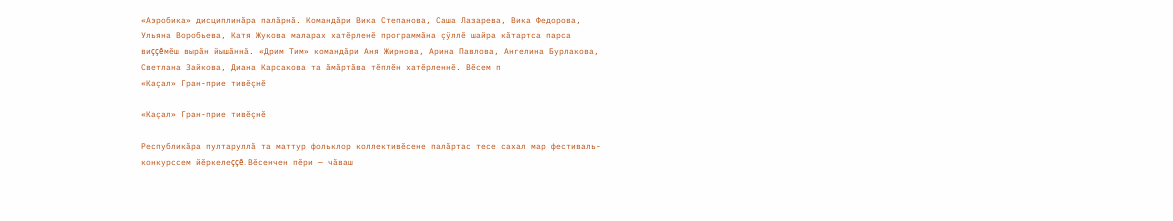«Аэробика» дисциплинăра палăрнă. Командăри Вика Степанова, Саша Лазарева, Вика Федорова, Ульяна Воробьева, Катя Жукова маларах хатĕрленĕ программăна çÿллĕ шайра кăтартса парса виççĕмĕш вырăн йышăннă. «Дрим Тим» командăри Аня Жирнова, Арина Павлова, Ангелина Бурлакова, Светлана Зайкова, Диана Карсакова та ăмăртăва тĕплĕн хатĕрленнĕ. Вĕсем п
«Каçал» Гран-прие тивĕçнĕ

«Каçал» Гран-прие тивĕçнĕ

Республикăра пултаруллă та маттур фольклор коллективĕсене палăртас тесе сахал мар фестиваль-конкурссем йĕркелеççĕ. Вĕсенчен пĕри — чăваш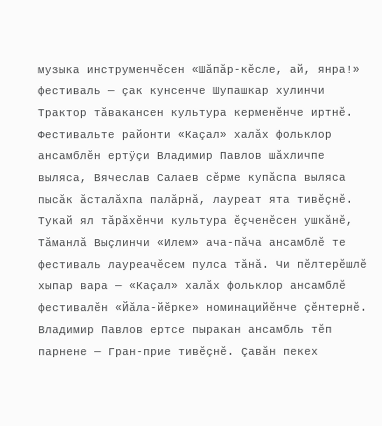музыка инструменчĕсен «Шăпăр-кĕсле, ай, янра!» фестиваль — çак кунсенче Шупашкар хулинчи Трактор тăвакансен культура керменĕнче иртнĕ. Фестивальте районти «Каçал» халăх фольклор ансамблĕн ертÿçи Владимир Павлов шăхличпе выляса, Вячеслав Салаев сĕрме купăспа выляса пысăк ăсталăхпа палăрнă, лауреат ята тивĕçнĕ. Тукай ял тăрăхĕнчи культура ĕçченĕсен ушкăнĕ, Тăманлă Выçлинчи «Илем» ача-пăча ансамблĕ те фестиваль лауреачĕсем пулса тăнă. Чи пĕлтерĕшлĕ хыпар вара — «Каçал» халăх фольклор ансамблĕ фестивалĕн «Йăла-йĕрке» номинацийĕнче çĕнтернĕ. Владимир Павлов ертсе пыракан ансамбль тĕп парнене — Гран-прие тивĕçнĕ. Çавăн пекех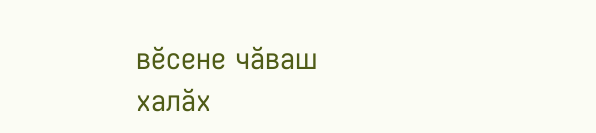вĕсене чăваш халăх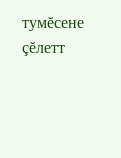тумĕсене çĕлетт